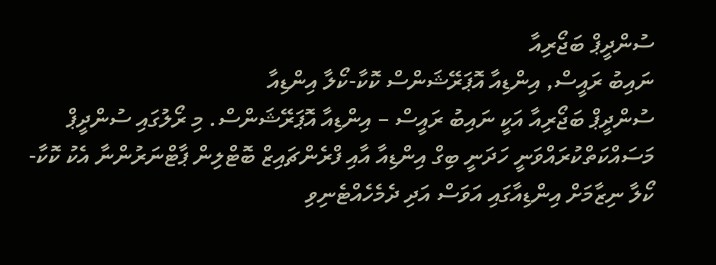ސުންދީޕް ބަޖޯރިއާ
ނައިބު ރައީސް, އިންޑިއާ އޮޕަރޭޝަންސް ކޮކާ-ކޯލާ އިންޑިއާ
ސުންދީޕް ބަޖޯރިއާ އަކީ ނައިބު ރައީސް – އިންޑިއާ އޮޕަރޭޝަންސް. މި ރޯލުގައި ސުންދީޕް މަސައްކަތްކުރައްވަނީ ހަދަނީ ބިގް އިންޑިއާ އާއި ފްރެންޗައިޒް ބޮޓްލިން ޕާޓްނަރުންނާ އެކު ކޮކާ-ކޯލާ ނިޒާމަށް އިންޑިއާގައި އަވަސް އަދި ދެމެހެއްޓެނިވި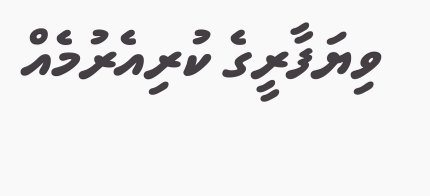ވިޔަފާރީގެ ކުރިއެރުމެއް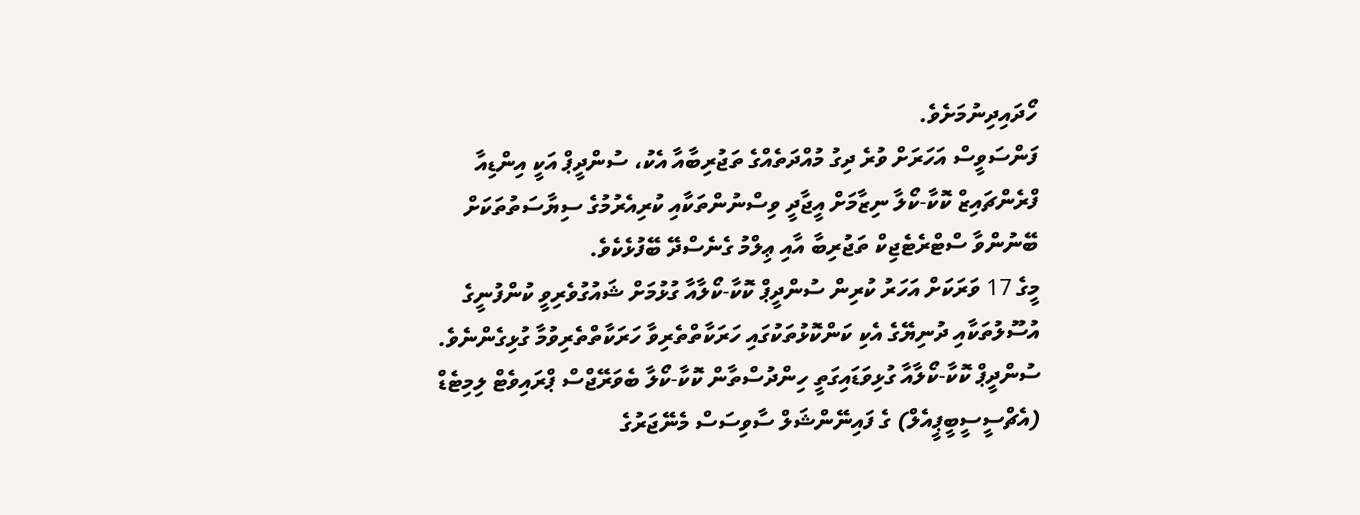ހޯދައިދިނުމަށެވެ.
ފަންސަވީސް އަހަރަށް ވުރެ ދިގު މުއްދަތެއްގެ ތަޖުރިބާއާ އެކު، ސުންދީޕް އަކީ އިންޑިއާ ފްރެންޗައިޒް ކޮކާ-ކޯލާ ނިޒާމަށް އީޖާދީ ވިސްނުންތަކާއި ކުރިއެރުމުގެ ސިޔާސަތުތަކަށް ބޭނުންވާ ސްޓްރެޓެޖިކް ތަޖުރިބާ އާއި ޢިލްމު ގެނެސްދޭ ބޭފުޅެކެވެ.
މީގެ 17 ވަރަކަށް އަހަރު ކުރިން ސުންދީޕް ކޮކާ-ކޯލާއާ ގުޅުމަށް ޝައުގުވެރިވީ ކުންފުނީގެ އުސޫލުތަކާއި ދުނިޔޭގެ އެކި ކަންކޮޅުތަކުގައި ހަރަކާތްތެރިވާ ހަރަކާތްތެރިވުމާ ގުޅިގެންނެވެ.
ސުންދީޕް ކޮކާ-ކޯލާއާ ގުޅިވަޑައިގަތީ ހިންދުސްތާން ކޮކާ-ކޯލާ ބެވަރޭޖްސް ޕްރައިވެޓް ލިމިޓެޑް (އެޗްސީސީބީޕީއެލް) ގެ ފައިނޭންޝަލް ސާވިސަސް މެނޭޖަރުގެ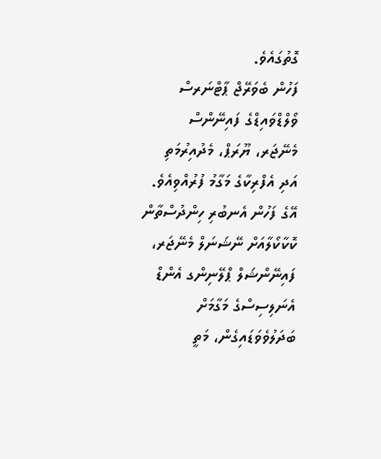ގޮތުގައެވެ.
ފަހުން ބެވަރޭޖް ޕާޓްނަރސް ވޯލްޑްވައިޑްގެ ފައިނޭންސް މެނޭޖަރ، ޔޫރަޕް، މެދުއިރުމަތި އަދި އެފްރިކާގެ މަގާމު ފުރުއްވިއެވެ. އޭގެ ފަހުން އެނބުރި ހިންދުސްތާން ކޮކާކޯލާއަށް ނޭޝަނަލް މެނޭޖަރ، ފައިނޭންޝަލް ޕްލޭނިންގ އެންޑް އެނަލިސިސްގެ މަގާމަށް ބަދަލުވެވަޑައިގެން، މަތީ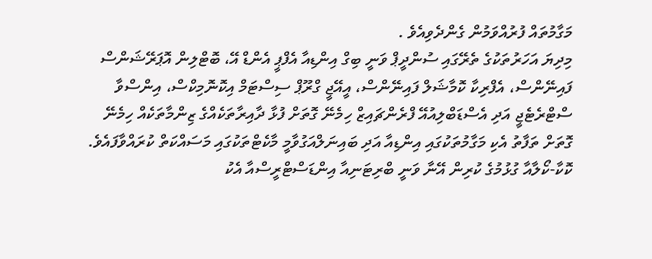މަގާމުތައް ފުރުއްވަމުން ގެންދެވިއެވެ .
މިދިޔަ އަހަރުތަކުގެ ތެރޭގައި ސުންދީޕް ވަނީ ބިގް އިންޑިއާ އެފްޕީ އެންޑް އޭ، ބޮޓްލިން އޮޕަރޭޝަންސް ފައިނޭންސް، އެފްރިކާ ކޮމާޝަލް ފައިނޭންސް، އީއޭޖީ ގްރޫޕް ސިސްޓަމް އިކޮނޮމިކްސް، އިންސްވާ ސްޓްރެޓެޖީ އަދި އެސްޑަބްލިއުއޭ ފްރެންޗައިޒް ހިމެނޭ ގޮތަށް ފުޅާ ދާއިރާތަކެއްގެ ޒިންމާތަކެއް ހިމެނޭ ގޮތަށް ތަފާތު އެކި މަގާމުތަކުގައި އިންޑިއާ އަދި ބައިނަލްއަގުވާމީ މާކެޓްތަކުގައި މަސައްކަތް ކުރައްވާފައެވެ.
ކޮކާ-ކޯލާއާ ގުޅުމުގެ ކުރިން އޭނާ ވަނީ ބްރިޓަނިއާ އިންޑަސްޓްރީސްއާ އެކު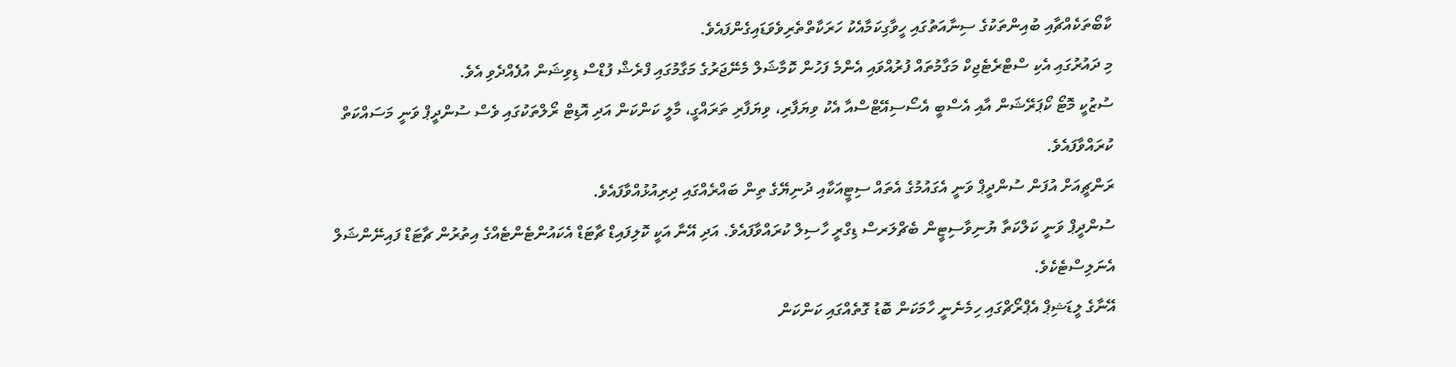ކާބޯތަކެއްޗާއި ބުއިންތަކުގެ ސިނާއަތުގައި ހީވާގިކަމާއެކު ހަރަކާތްތެރިވެވަޑައިގެންފައެވެ.
މި ދައުރުގައި އެކި ސްޓްރެޓެޖިކް މަގާމުތައް ފުރުއްވައި އެންމެ ފަހުން ކޮމާޝަލް މެނޭޖަރުގެ މަގާމުގައި ފްރެޝް ފުޑްސް ޑިވިޝަން އުފެއްދެވި އެވެ.
ސުޒުކީ މޮޓޯ ކޯޕަރޭޝަން އާއި އެސްބީ އެސޯސިއޭޓްސްއާ އެކު ވިޔަފާރި، ވިޔަފާރި ތަރައްގީ، މާލީ ކަންކަން އަދި އޮޑިޓް ރޯލްތަކުގައި ވެސް ސުންދީޕް ވަނީ މަސައްކަތް ކުރައްވާފައެވެ.
ރަންޗީއަށް އުފަން ސުންދީޕް ވަނީ އެގައުމުގެ އެތައް ސިޓީއަކާއި ދުނިޔޭގެ ތިން ބައްރެއްގައި ދިރިއުޅުއްވާފައެވެ.
ސުންދީޕް ވަނީ ކަލްކަތާ ޔުނިވާސިޓީން ބެޗްލަރސް ޑިގްރީ ހާސިލް ކުރައްވާފައެވެ. އަދި އޭނާ އަކީ ކޮލިފައިޑް ޗާޓަޑް އެކައުންޓެންޓެއްގެ އިތުރުން ޗާޓަޑް ފައިނޭންޝަލް އެނަލިސްޓެކެވެ.
އޭނާގެ ލީޑަޝިޕް އެޕްރޯޗްގައި ހިމެނެނީ ހާމަކަން ބޮޑު ގޮތެއްގައި ކަންކަން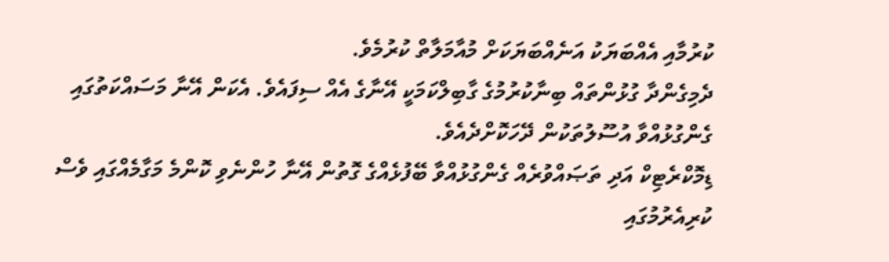ކުރުމާއި އެއްބަޔަކު އަނެއްބަޔަކަށް މުއާމަލާތް ކުރުމެވެ.
ދެމިގެންދާ ގުޅުންތައް ބިނާކުރުމުގެ ގާބިލްކަމަކީ އޭނާގެ އެއް ސިފައެވެ. އެކަން އޭނާ މަސައްކަތުގައި ގެންގުޅުއްވާ އުސޫލުތަކުން ދޭހަކޮށްދެއެވެ.
ޑިމޮކްރެޓިކް އަދި ތަޞައްވުރެއް ގެންގުޅުއްވާ ބޭފުޅެއްގެ ގޮތުން އޭނާ ހުންނެވި ކޮންމެ މަގާމެއްގައި ވެސް ކުރިއެރުމުގައި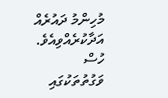މުހިންމު ދައުރެއް އަދާކުރެއްވިއެވެ.
ހުސް ވަގުތުތަކުގައި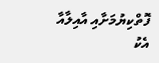ފޮތްކިޔުމަށާއި އާއިލާއާ އެކު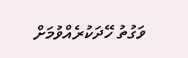ވަގުތު ހޭދަކުރެއްވުމަށް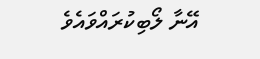އޭނާ ލޯބިކުރައްވައެވެ